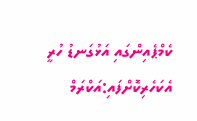ކެމްޕެއިންގައި އަޅުގަނޑު ހުރީ އެކަހެރިކޮށްފައި:އަކްރަމް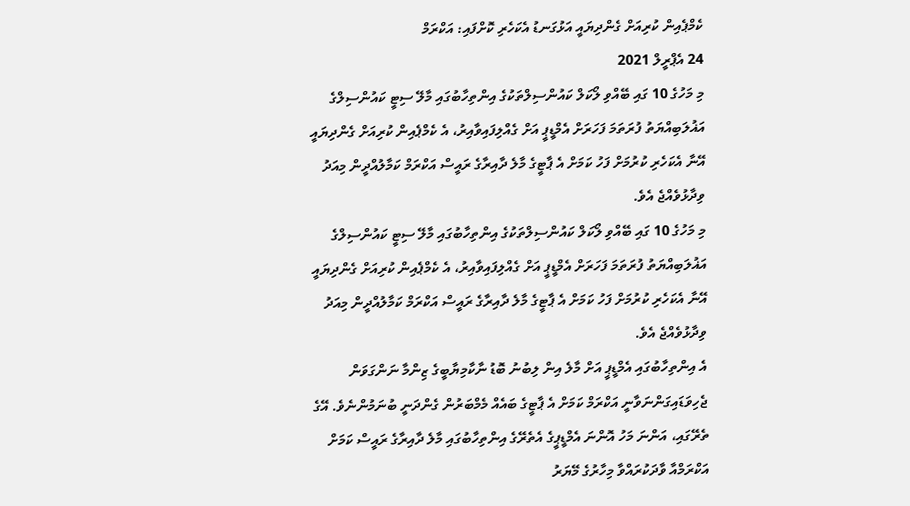ކެމްޕެއިން ކުރިއަށް ގެންދިޔައީ އަޅުގަނޑު އެކަހެރި ކޮށްފައި: އަކްރަމް
24 އެޕްރީލް 2021
މި މަހުގެ 10 ގައި ބޭއްވި ލޯކަލް ކައުންސިލްތަކުގެ އިންތިހާބުގައި މާލޭ ސިޓީ ކައުންސިލްގެ އަޣުލަބިއްޔަތު ފުރަތަމަ ފަހަރަށް އެމްޑީޕީ އަށް ގެއްލިފައިވާއިރު، އެ ކެމްޕެއިން ކުރިއަށް ގެންދިޔައީ އޭނާ އެކަހެރި ކުރުމަށް ފަހު ކަމަށް އެ ޕާޓީގެ މާލެ ދާއިރާގެ ރައީސް އަކްރަމް ކަމާލުއްދީން މިއަދު ވިދާޅުވެއްޖެ އެވެ.
މި މަހުގެ 10 ގައި ބޭއްވި ލޯކަލް ކައުންސިލްތަކުގެ އިންތިހާބުގައި މާލޭ ސިޓީ ކައުންސިލްގެ އަޣުލަބިއްޔަތު ފުރަތަމަ ފަހަރަށް އެމްޑީޕީ އަށް ގެއްލިފައިވާއިރު، އެ ކެމްޕެއިން ކުރިއަށް ގެންދިޔައީ އޭނާ އެކަހެރި ކުރުމަށް ފަހު ކަމަށް އެ ޕާޓީގެ މާލެ ދާއިރާގެ ރައީސް އަކްރަމް ކަމާލުއްދީން މިއަދު ވިދާޅުވެއްޖެ އެވެ.
އެ އިންތިހާބުގައި އެމްޑީޕީ އަށް މާލެ އިން ލިބުނު ބޮޑު ނާކާމިޔާބީގެ ޒިންމާ ނަންގަވަން ޖެހިވަޑައިގަންނަވާނީ އަކްރަމް ކަމަށް އެ ޕާޓީގެ ބައެއް މެމްބަރުން ގެންދަނީ ބުނަމުންނެވެ. އޭގެ ތެރޭގައި، އަންނަ މަހު އޮންނަ އެމްޑީޕީގެ އެތެރޭގެ އިންތިހާބުގައި މާލެ ދާއިރާގެ ރައީސް ކަމަށް އަކްރަމްއާ ވާދަކުރައްވާ މިހާރުގެ މޭޔަރު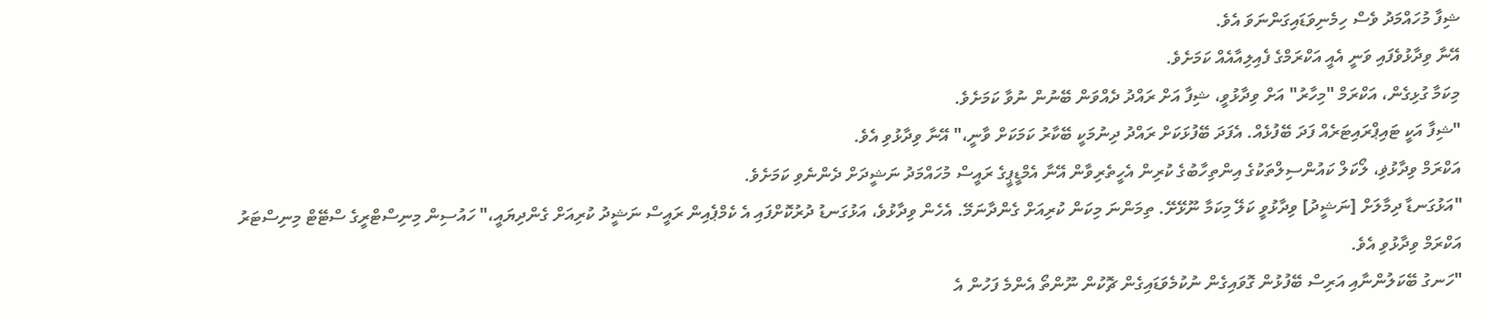ޝިފާ މުހައްމަދު ވެސް ހިމެނިވަޑައިގަންނަވަ އެވެ.
އޭނާ ވިދާޅުވެފައި ވަނީ އެއީ އަކްރަމްގެ ފެއިލިއާއެއް ކަމަށެވެ.
މިކަމާ ގުޅިގެން، އަކްރަމް "މިހާރު" އަށް ވިދާޅުވީ، ޝިފާ އަށް ރައްދު ދެއްވަން ބޭނުން ނުވާ ކަމަށެވެ.
"ޝިފާ އަކީ ޓައިޕްރައިޓަރެއް ފަދަ ބޭފުޅެއް. އެފަދަ ބޭފުޅަކަށް ރައްދު ދިނުމަކީ ބޭކާރު ކަމަކަށް ވާނީ،" އޭނާ ވިދާޅުވި އެވެ.
އަކްރަމް ވިދާޅުޥި، ލޯކަލް ކައުންސިލްތަކުގެ އިންތިހާބުގެ ކުރިން އެހީތެރިވާން އޭނާ އެމްޑީޕީގެ ރައީސް މުހައްމަދު ނަޝީދަށް ދެންނެވި ކަމަށެވެ.
"އަޅުގަނޑާ ދިމާލަށް [ނަޝީދު] ވިދާޅުވީ ކަލޭ މިކަމާ ނޫޅޭށޭ. ތިމަންނަ މިކަން ކުރިއަށް ގެންދާނަމޭ. އެހެން ވިދާޅުވެ، އަޅުގަނޑު ދުރުކޮށްފައި އެ ކެމްޕެއިން ރައީސް ނަޝީދު ކުރިއަށް ގެންދިޔައީ،" ހައުސިން މިނިސްޓްރީގެ ސްޓޭޓް މިނިސްޓަރު އަކްރަމް ވިދާޅުވި އެވެ.
"ހަނގު ބޭކަލުންނާއި އަރިސް ބޭފުޅުން ގޮވައިގެން ނުކުމެވަޑައިގެން ޗޮކުން ނޫންތޯ އެންމެ ފަހުން އެ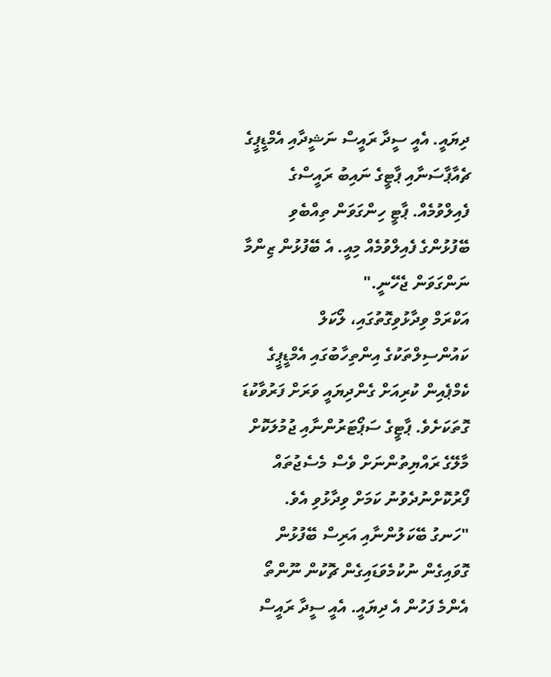ދިޔައީ. އެއީ ސީދާ ރައީސް ނަޝީދާއި އެމްޑީޕީގެ ޗެއާޕާސަނާއި ޕާޓީގެ ނައިބު ރައީސްގެ ފެއިލްވުމެއް. ޕާޓީ ހިންގަވަން ތިއްބެވި ބޭފުޅުންގެ ފެއިލްވުމެއް މިއީ. އެ ބޭފުޅުން ޒިންމާ ނަންގަވަން ޖެހޭނީ."
އަކްރަމް ވިދާޅުވިގޮތުގައި، ލޯކަލް ކައުންސިލްތަކުގެ އިންތިހާބުގައި އެމްޑީޕީގެ ކެމްޕެއިން ކުރިއަށް ގެންދިޔައީ ވަރަށް ފަރުވާކުޑަ ގޮތަކަށެވެ. ޕާޓީގެ ސަޕޯޓަރުންނާއި ޖުމުލަކޮށް މާލޭގެ ރައްޔިތުންނަށް ވެސް މެސެޖުތައް ފޯރުކޮށްނުދެވުނު ކަމަށް ވިދާޅުވި އެވެ.
"ހަނގު ބޭކަލުންނާއި އަރިސް ބޭފުޅުން ގޮވައިގެން ނުކުމެވަޑައިގެން ޗޮކުން ނޫންތޯ އެންމެ ފަހުން އެ ދިޔައީ. އެއީ ސީދާ ރައީސް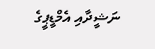ނަޝީދާއި އެމްޑީޕީގެ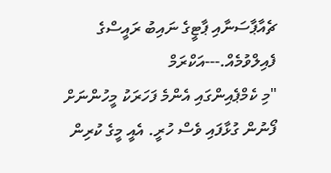ޗެއާޕާސަނާއި ޕާޓީގެ ނައިބު ރައީސްގެ ފެއިލްވުމެއް.---އަކްރަމް
"މި ކެމްޕެއިންގައި އެންމެ ފަހަރަކު މީހުންނަށް ފޯނުން ގުޅާފައި ވެސް ހުރީ. އެއީ މީގެ ކުރިން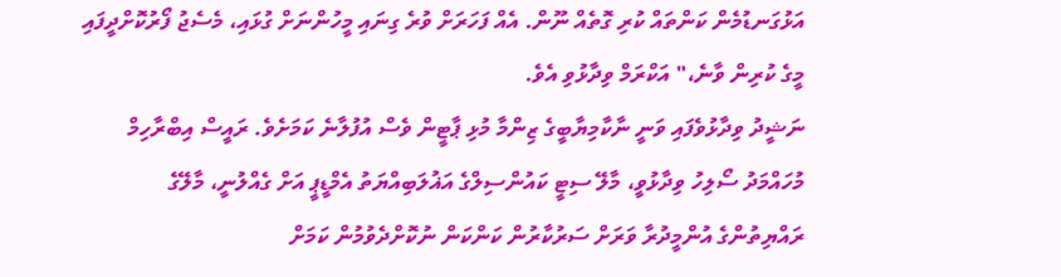އަޅުގަނޑުމެން ކަންތައް ކުރި ގޮތެއް ނޫން. އެއް ފަހަރަށް ވުރެ ގިނައި މީހުންނަށް ގުޅައި، މެސެޖު ފޯރުކޮށްދީފައި މީގެ ކުރިން ވާނެ،" އަކްރަމް ވިދާޅުވި އެވެ.
ނަޝީދު ވިދާޅުވެފައި ވަނީ ނާކާމިޔާބީގެ ޒިންމާ މުޅި ޕާޓީން ވެސް އުފުލާނެ ކަމަށެވެ. ރައީސް އިބްރާހިމް މުހައްމަދު ސޯލިހު ވިދާޅުވީ، މާލޭ ސިޓީ ކައުންސިލްގެ އަޣުލަބިއްޔަތު އެމްޑީޕީ އަށް ގެއްލުނީ، މާލޭގެ ރައްޔިތުންގެ އުންމީދުރާ ވަރަށް ސަރުކާރުން ކަންކަން ނުކޮށްދެވުމުން ކަމަށް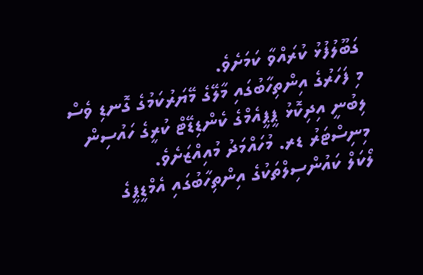ގަބޫލުފުޅު ކުރައްވާ ކަމަށެވެ.
މި ފަހަރުގެ އިންތިހާބުގައި މާލޭގެ މޭޔަރުކަމުގެ ގޮނޑި ވެސް ލިބުނީ އިދިކޮޅު ޕީޕީއެމްގެ ކެންޑިޑޭޓް ކުރީގެ ހައުސިން މިނިސްޓަރު ޑރ. މުހައްމަދު މުއިއްޒަށެވެ.
ލޯކަލް ކައުންސިލްތަކުގެ އިންތިހާބުގައި އެމްޑީޕީގެ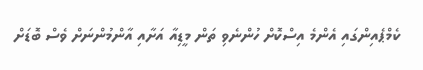ކެމްޕެއިންގައި އެންމެ އިސްކޮށް ހުންނެވި ތަން މީޑިއާ އަށާއި އާންމުންނަށް ވެސް ބޮޑަށް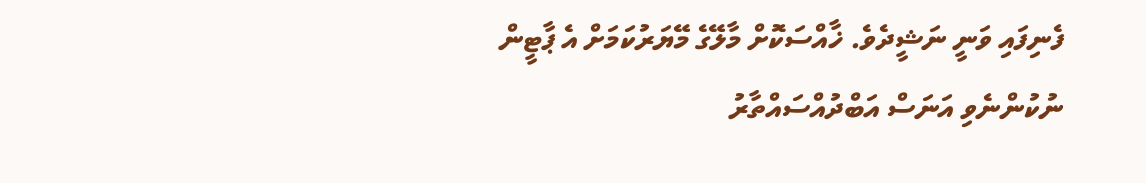ފެނިފައި ވަނީ ނަޝީދެވެ. ޚާއްސަކޮށް މާލޭގެ މޭޔަރުކަމަށް އެ ޕާޓީން ނުކުންނެވި އަނަސް އަބްދުއްސައްތާރު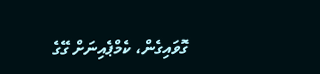ގޮވައިގެން، ކެމްޕެއިނަށް ގޭގެ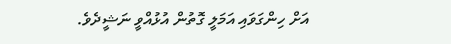އަށް ހިންގަވައި އަމަލީ ގޮތުން އުޅުއްވީ ނަޝީދެވެ.